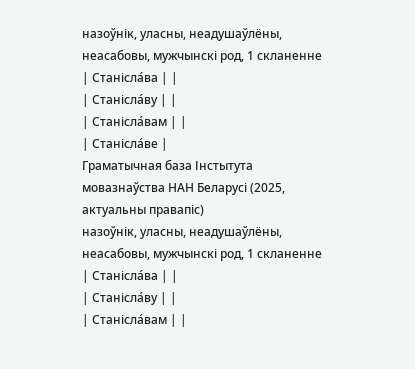назоўнік, уласны, неадушаўлёны, неасабовы, мужчынскі род, 1 скланенне
| Станісла́ва | |
| Станісла́ву | |
| Станісла́вам | |
| Станісла́ве |
Граматычная база Інстытута мовазнаўства НАН Беларусі (2025, актуальны правапіс)
назоўнік, уласны, неадушаўлёны, неасабовы, мужчынскі род, 1 скланенне
| Станісла́ва | |
| Станісла́ву | |
| Станісла́вам | |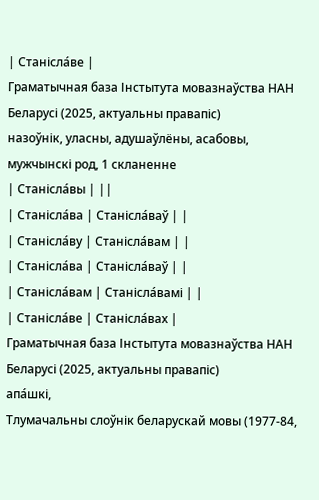| Станісла́ве |
Граматычная база Інстытута мовазнаўства НАН Беларусі (2025, актуальны правапіс)
назоўнік, уласны, адушаўлёны, асабовы, мужчынскі род, 1 скланенне
| Станісла́вы | ||
| Станісла́ва | Станісла́ваў | |
| Станісла́ву | Станісла́вам | |
| Станісла́ва | Станісла́ваў | |
| Станісла́вам | Станісла́вамі | |
| Станісла́ве | Станісла́вах |
Граматычная база Інстытута мовазнаўства НАН Беларусі (2025, актуальны правапіс)
апа́шкі,
Тлумачальны слоўнік беларускай мовы (1977-84,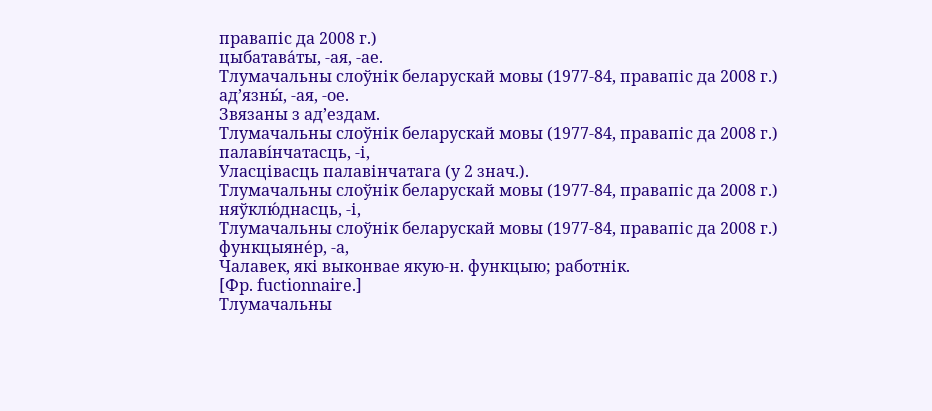правапіс да 2008 г.)
цыбатава́ты, ‑ая, ‑ае.
Тлумачальны слоўнік беларускай мовы (1977-84, правапіс да 2008 г.)
ад’язны́, ‑ая, ‑ое.
Звязаны з ад’ездам.
Тлумачальны слоўнік беларускай мовы (1977-84, правапіс да 2008 г.)
палаві́нчатасць, ‑і,
Уласцівасць палавінчатага (у 2 знач.).
Тлумачальны слоўнік беларускай мовы (1977-84, правапіс да 2008 г.)
няўклю́днасць, ‑і,
Тлумачальны слоўнік беларускай мовы (1977-84, правапіс да 2008 г.)
функцыяне́р, ‑а,
Чалавек, які выконвае якую‑н. функцыю; работнік.
[Фр. fuctionnaire.]
Тлумачальны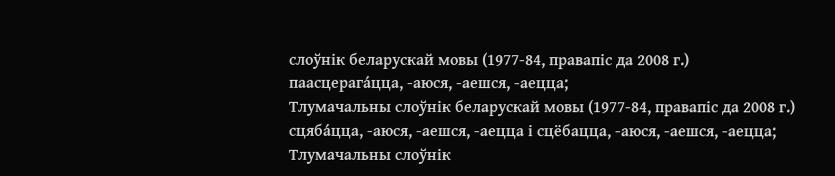слоўнік беларускай мовы (1977-84, правапіс да 2008 г.)
паасцерага́цца, ‑аюся, ‑аешся, ‑аецца;
Тлумачальны слоўнік беларускай мовы (1977-84, правапіс да 2008 г.)
сцяба́цца, ‑аюся, ‑аешся, ‑аецца і сцёбацца, ‑аюся, ‑аешся, ‑аецца;
Тлумачальны слоўнік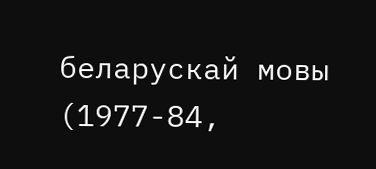беларускай мовы (1977-84,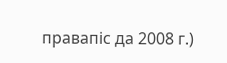правапіс да 2008 г.)